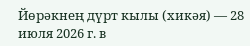Йөрәкнең дүрт кылы (хикәя) — 28 июля 2026 г. в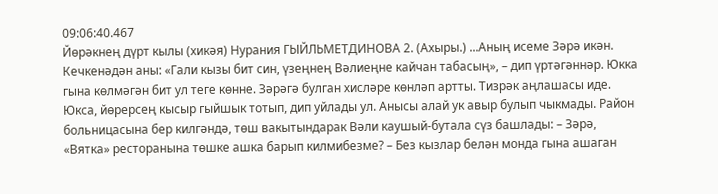09:06:40.467
Йөрәкнең дүрт кылы (хикәя) Нурания ГЫЙЛЬМЕТДИНОВА 2. (Ахыры.) ...Аның исеме Зәрә икән. Кечкенәдән аны: «Гали кызы бит син, үзеңнең Вәлиеңне кайчан табасың», – дип үртәгәннәр. Юкка гына көлмәгән бит ул теге көнне. Зәрәгә булган хисләре көнләп артты. Тизрәк аңлашасы иде. Юкса, йөрерсең кысыр гыйшык тотып, дип уйлады ул. Анысы алай ук авыр булып чыкмады. Район больницасына бер килгәндә, төш вакытындарак Вәли каушый-бутала сүз башлады: – Зәрә, «Вятка» ресторанына төшке ашка барып килмибезме? – Без кызлар белән монда гына ашаган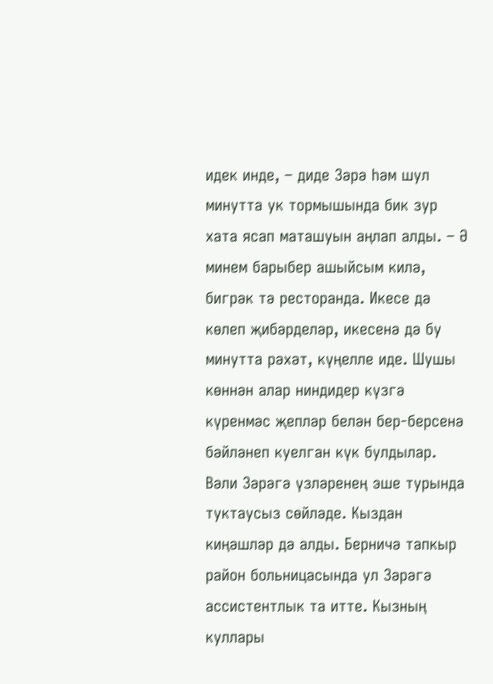идек инде, – диде Зәрә һәм шул минутта ук тормышында бик зур хата ясап маташуын аңлап алды. – Ә минем барыбер ашыйсым килә, бигрәк тә ресторанда. Икесе дә көлеп җибәрделәр, икесенә дә бу минутта рәхәт, күңелле иде. Шушы көннән алар ниндидер күзгә күренмәс җепләр белән бер-берсенә бәйләнеп куелган күк булдылар. Вәли Зәрәгә үзләренең эше турында туктаусыз сөйләде. Кыздан киңәшләр дә алды. Берничә тапкыр район больницасында ул Зәрәгә ассистентлык та итте. Кызның куллары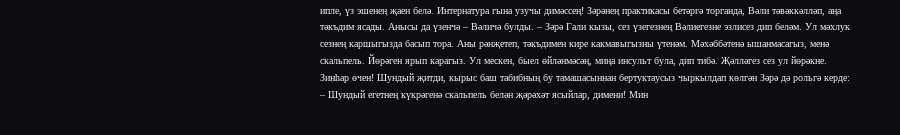ипле, үз эшенең җаен белә. Интернатура гына узучы димәссең! Зәрәнең практикасы бетәргә торганда, Вәли тәвәккәлләп, аңа тәкъдим ясады. Анысы да үзенчә – Вәличә булды. – Зәрә Гали кызы, сез үзегезнең Вәлиегезне эзлисез дип беләм. Ул мәхлук сезнең каршыгызда басып тора. Аны рәнҗетеп, тәкъдимен кире какмавыгызны үтенәм. Мәхәббәтенә ышанмасагыз, менә скальпель. Йөрәген ярып карагыз. Ул мескен, быел өйләнмәсәң, миңа инсульт була, дип тибә. Җәлләгез сез ул йөрәкне. Зинһар өчен! Шундый җитди, кырыс баш табибның бу тамашасыннан бертуктаусыз чыркылдап көлгән Зәрә дә рольгә керде: – Шундый егетнең күкрәгенә скальпель белән җәрәхәт ясыйлар, димени! Мин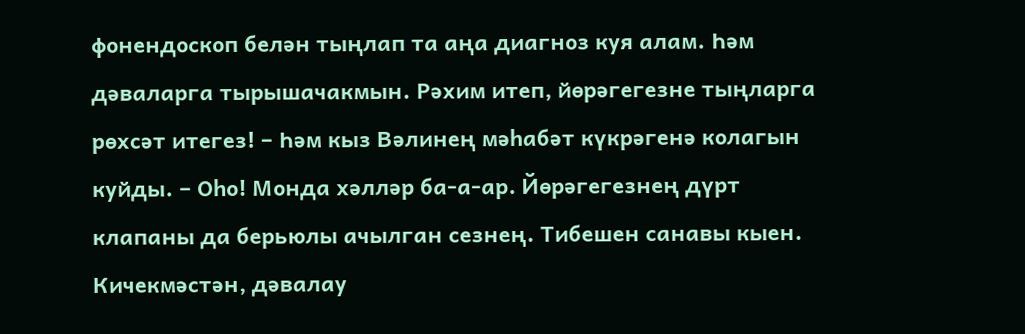фонендоскоп белән тыңлап та аңа диагноз куя алам. Һәм дәваларга тырышачакмын. Рәхим итеп, йөрәгегезне тыңларга рөхсәт итегез! – Һәм кыз Вәлинең мәһабәт күкрәгенә колагын куйды. – Оһо! Монда хәлләр ба-а-ар. Йөрәгегезнең дүрт клапаны да берьюлы ачылган сезнең. Тибешен санавы кыен. Кичекмәстән, дәвалау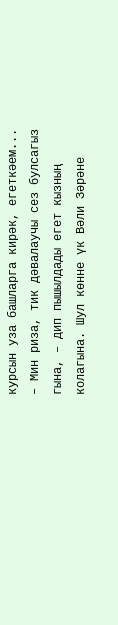курсын уза башларга кирәк, егеткәем... – Мин риза, тик дәвалаучы сез булсагыз гына, – дип пышылдады егет кызның колагына. Шул көнне үк Вәли Зәрәне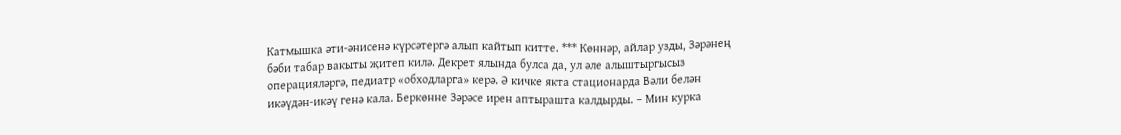Катмышка әти-әнисенә күрсәтергә алып кайтып китте. *** Көннәр, айлар узды, Зәрәнең бәби табар вакыты җитеп килә. Декрет ялында булса да, ул әле алыштыргысыз операцияләргә, педиатр «обходларга» керә. Ә кичке якта стационарда Вәли белән икәүдән-икәү генә кала. Беркөнне Зәрәсе ирен аптырашта калдырды. – Мин курка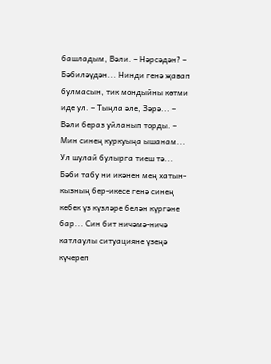башладым, Вәли. – Нәрсәдән? – Бәбиләүдән... Нинди генә җавап булмасын, тик мондыйны көтми иде ул. – Тыңла әле, Зәрә... – Вәли бераз уйланып торды. – Мин синең куркуыңа ышанам... Ул шулай булырга тиеш тә... Бәби табу ни икәнен мең хатын-кызның бер-икесе генә синең кебек үз күзләре белән күргәне бар... Син бит ничәмә-ничә катлаулы ситуацияне үзеңә күчереп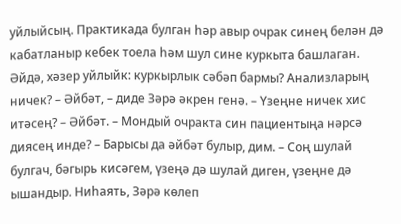уйлыйсың. Практикада булган һәр авыр очрак синең белән дә кабатланыр кебек тоела һәм шул сине куркыта башлаган. Әйдә, хәзер уйлыйк: куркырлык сәбәп бармы? Анализларың ничек? – Әйбәт, – диде Зәрә әкрен генә. – Үзеңне ничек хис итәсең? – Әйбәт. – Мондый очракта син пациентыңа нәрсә диясең инде? – Барысы да әйбәт булыр, дим. – Соң шулай булгач, бәгырь кисәгем, үзеңә дә шулай диген, үзеңне дә ышандыр. Ниһаять, Зәрә көлеп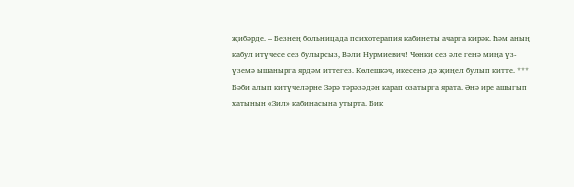җибәрде. – Безнең больницада психотерапия кабинеты ачарга кирәк. Һәм аның кабул итүчесе сез булырсыз, Вәли Нурмиевич! Чөнки сез әле генә миңа үз-үземә ышанырга ярдәм иттегез. Көлешкәч, икесенә дә җиңел булып китте. *** Бәби алып китүчеләрне Зәрә тәрәзәдән карап озатырга ярата. Әнә ире ашыгып хатынын «Зил» кабинасына утырта. Бик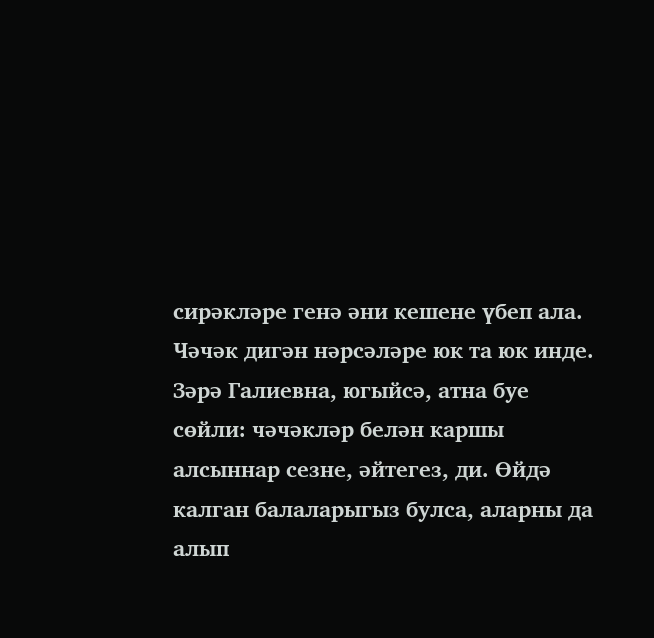сирәкләре генә әни кешене үбеп ала. Чәчәк дигән нәрсәләре юк та юк инде. Зәрә Галиевна, югыйсә, атна буе сөйли: чәчәкләр белән каршы алсыннар сезне, әйтегез, ди. Өйдә калган балаларыгыз булса, аларны да алып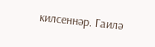килсеннәр. Гаилә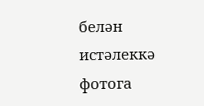белән истәлеккә фотога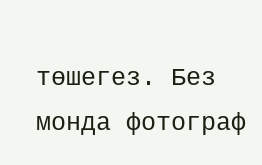төшегез. Без монда фотограф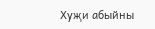Хуҗи абыйны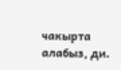чакырта алабыз, ди.